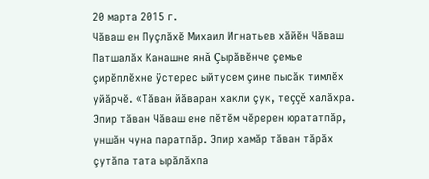20 марта 2015 г.
Чăваш ен Пуçлăхĕ Михаил Игнатьев хăйĕн Чăваш Патшалăх Канашне янă Çырăвĕнче çемье çирĕплĕхне ÿстерес ыйтусем çине пысăк тимлĕх уйăрчĕ. «Тăван йăваран хакли çук, теççĕ халăхра. Эпир тăван Чăваш ене пĕтĕм чĕререн юрататпăр, уншăн чуна паратпăр. Эпир хамăр тăван тăрăх çутăпа тата ырăлăхпа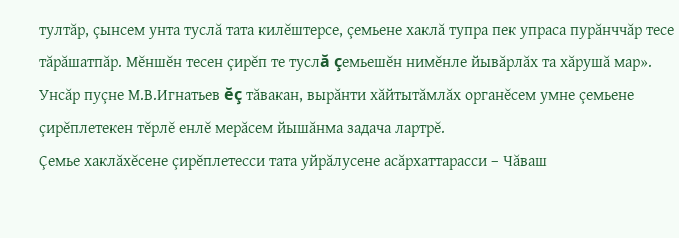тултăр, çынсем унта туслă тата килĕштерсе, çемьене хаклă тупра пек упраса пурăнччăр тесе тăрăшатпăр. Мĕншĕн тесен çирĕп те туслă çемьешĕн нимĕнле йывăрлăх та хăрушă мар».
Унсăр пуçне М.В.Игнатьев ĕç тăвакан, вырăнти хăйтытăмлăх органĕсем умне çемьене çирĕплетекен тĕрлĕ енлĕ мерăсем йышăнма задача лартрĕ.
Çемье хаклăхĕсене çирĕплетесси тата уйрăлусене асăрхаттарасси – Чăваш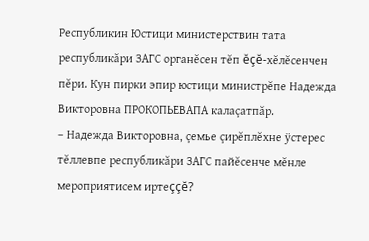Республикин Юстици министерствин тата республикăри ЗАГС органĕсен тĕп ĕçĕ-хĕлĕсенчен пĕри. Кун пирки эпир юстици министрĕпе Надежда Викторовна ПРОКОПЬЕВАПА калаçатпăр.
– Надежда Викторовна, çемье çирĕплĕхне ÿстерес тĕллевпе республикăри ЗАГС пайĕсенче мĕнле мероприятисем иртеççĕ?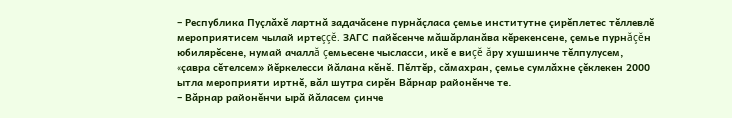– Республика Пуçлăхĕ лартнă задачăсене пурнăçласа çемье институтне çирĕплетес тĕллевлĕ мероприятисем чылай иртеççĕ. ЗАГС пайĕсенче мăшăрланăва кĕрекенсене, çемье пурнăçĕн юбилярĕсене, нумай ачаллă çемьесене чысласси, икĕ е виçĕ ăру хушшинче тĕлпулусем, «çавра сĕтелсем» йĕркелесси йăлана кĕнĕ. Пĕлтĕр, сăмахран, çемье сумлăхне çĕклекен 2000 ытла мероприяти иртнĕ, вăл шутра сирĕн Вăрнар районĕнче те.
– Вăрнар районĕнчи ырă йăласем çинче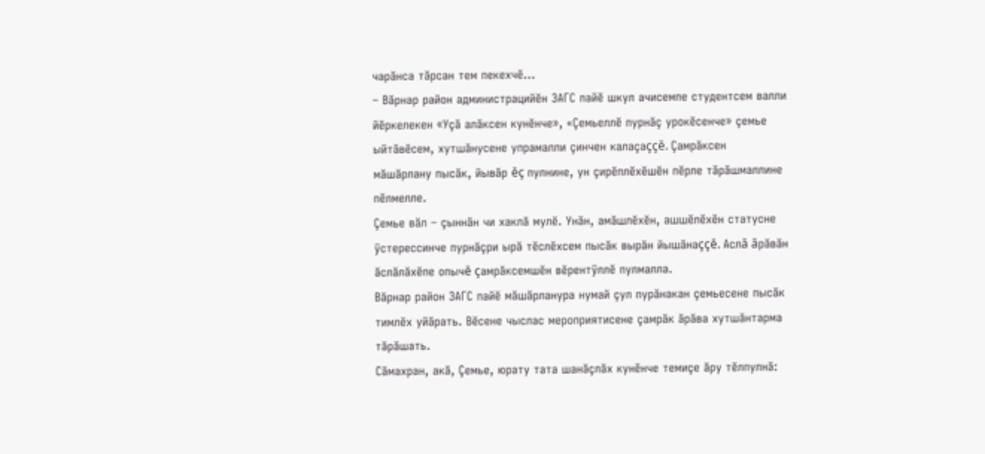чарăнса тăрсан тем пекехчĕ...
– Вăрнар район администрацийĕн ЗАГС пайĕ шкул ачисемпе студентсем валли йĕркелекен «Уçă алăксен кунĕнче», «Çемьеллĕ пурнăç урокĕсенче» çемье ыйтăвĕсем, хутшăнусене упрамалли çинчен калаçаççĕ. Çамрăксен мăшăрлану пысăк, йывăр ĕç пулнине, ун çирĕплĕхĕшĕн пĕрле тăрăшмаллине пĕлмелле.
Çемье вăл – çыннăн чи хаклă мулĕ. Унăн, амăшлĕхĕн, ашшĕлĕхĕн статусне ÿстерессинче пурнăçри ырă тĕслĕхсем пысăк вырăн йышăнаççĕ. Аслă ăрăвăн ăслăлăхĕпе опычĕ çамрăксемшĕн вĕрентÿллĕ пулмалла.
Вăрнар район ЗАГС пайĕ мăшăрланура нумай çул пурăнакан çемьесене пысăк тимлĕх уйăрать. Вĕсене чыслас мероприятисене çамрăк ăрăва хутшăнтарма тăрăшать.
Сăмахран, акă, Çемье, юрату тата шанăçлăх кунĕнче темиçе ăру тĕлпулнă: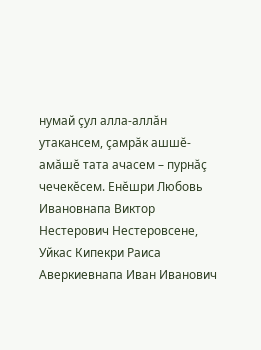нумай çул алла-аллăн утакансем, çамрăк ашшĕ-амăшĕ тата ачасем – пурнăç чечекĕсем. Енĕшри Любовь Ивановнапа Виктор Нестерович Нестеровсене, Уйкас Кипекри Раиса Аверкиевнапа Иван Иванович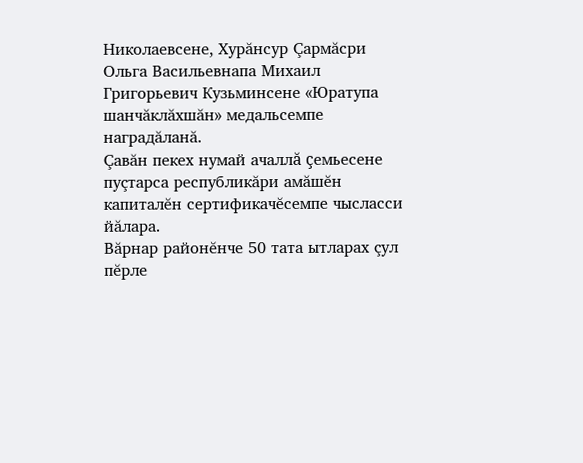Николаевсене, Хурăнсур Çармăсри Ольга Васильевнапа Михаил Григорьевич Кузьминсене «Юратупа шанчăклăхшăн» медальсемпе наградăланă.
Çавăн пекех нумай ачаллă çемьесене пуçтарса республикăри амăшĕн капиталĕн сертификачĕсемпе чысласси йăлара.
Вăрнар районĕнче 50 тата ытларах çул пĕрле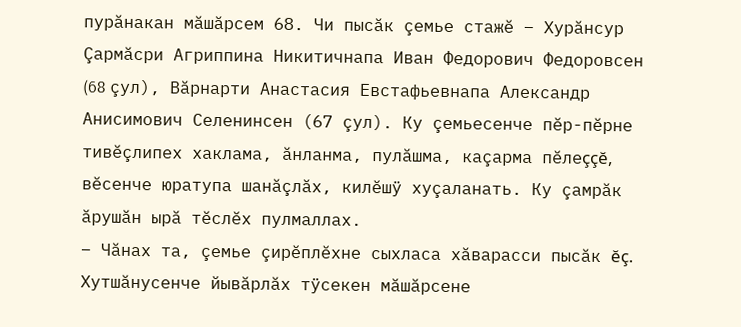пурăнакан мăшăрсем 68. Чи пысăк çемье стажĕ – Хурăнсур Çармăсри Агриппина Никитичнапа Иван Федорович Федоровсен (68 çул), Вăрнарти Анастасия Евстафьевнапа Александр Анисимович Селенинсен (67 çул). Ку çемьесенче пĕр-пĕрне тивĕçлипех хаклама, ăнланма, пулăшма, каçарма пĕлеççĕ, вĕсенче юратупа шанăçлăх, килĕшÿ хуçаланать. Ку çамрăк ăрушăн ырă тĕслĕх пулмаллах.
– Чăнах та, çемье çирĕплĕхне сыхласа хăварасси пысăк ĕç. Хутшăнусенче йывăрлăх тÿсекен мăшăрсене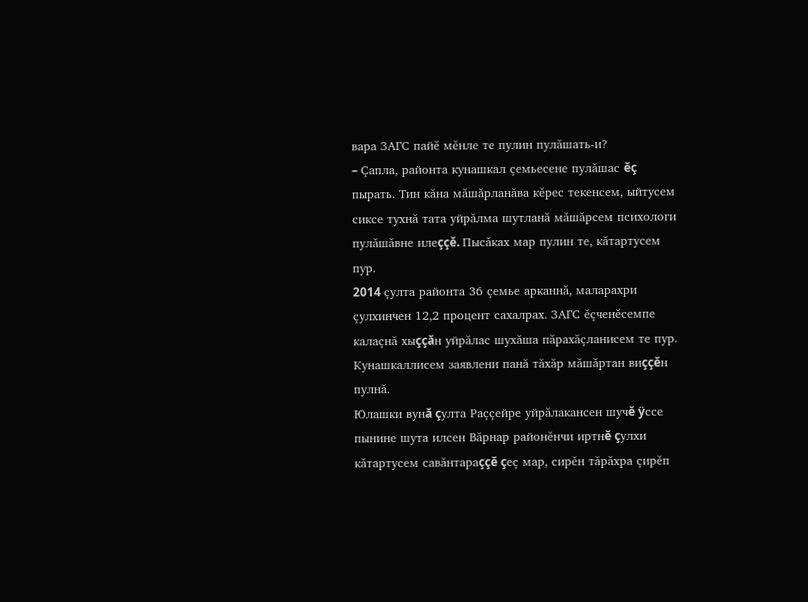вара ЗАГС пайĕ мĕнле те пулин пулăшать-и?
– Çапла, районта кунашкал çемьесене пулăшас ĕç пырать. Тин кăна мăшăрланăва кĕрес текенсем, ыйтусем сиксе тухнă тата уйрăлма шутланă мăшăрсем психологи пулăшăвне илеççĕ. Пысăках мар пулин те, кăтартусем пур.
2014 çулта районта 36 çемье арканнă, маларахри çулхинчен 12,2 процент сахалрах. ЗАГС ĕçченĕсемпе калаçнă хыççăн уйрăлас шухăша пăрахăçланисем те пур. Кунашкаллисем заявлени панă тăхăр мăшăртан виççĕн пулнă.
Юлашки вунă çулта Раççейре уйрăлакансен шучĕ ÿссе пынине шута илсен Вăрнар районĕнчи иртнĕ çулхи кăтартусем савăнтараççĕ çеç мар, сирĕн тăрăхра çирĕп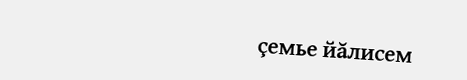çемье йăлисем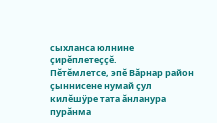сыхланса юлнине çирĕплетеççĕ.
Пĕтĕмлетсе, эпĕ Вăрнар район çыннисене нумай çул килĕшÿре тата ăнланура пурăнма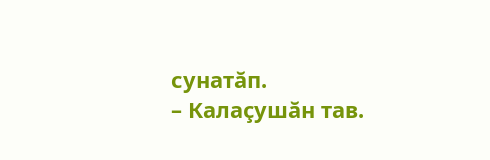сунатăп.
– Калаçушăн тав.